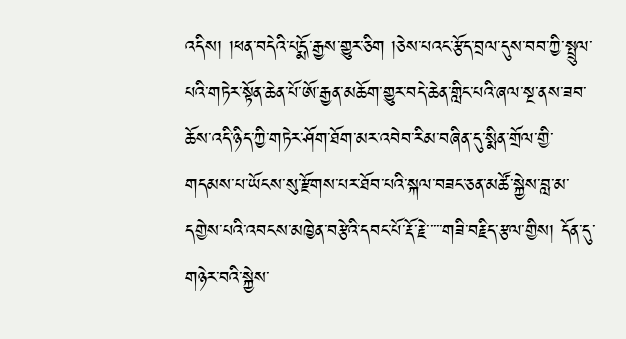འདིས། །ཕན་བདེའི་པདྨོ་རྒྱས་གྱུར་ཅིག །ཅེས་པའང་རྩོད་བྲལ་དུས་བབ་ཀྱི་སྤྲུལ་པའི་གཏེར་སྟོན་ཆེན་པོ་ཨོ་རྒྱན་མཆོག་གྱུར་བདེ་ཆེན་གླིང་པའི་ཞལ་སྔ་ནས་ཟབ་ཆོས་འདི་ཉིད་ཀྱི་གཏེར་ཤོག་ཐོག་མར་འབེབ་རིམ་བཞིན་དུ་སྨིན་གྲོལ་གྱི་གདམས་པ་ཡོངས་སུ་རྫོགས་པར་ཐོབ་པའི་སྐལ་བཟང་ཅན་མཚོ་སྐྱེས་བླ་མ་དགྱེས་པའི་འབངས་མཁྱེན་བརྩེའི་དབང་པོ་རྡོ་རྗེ་་་་་གཟི་བརྗིད་རྩལ་གྱིས། དོན་དུ་གཉེར་བའི་སྐྱེས་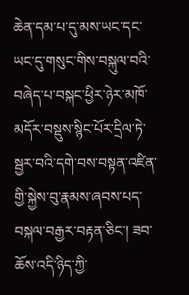ཆེན་དམ་པ་དུ་མས་ཡང་དང་ཡང་དུ་གསུང་གིས་བསྐུལ་བའི་བཞེད་པ་བསྐང་ཕྱིར་ཉེར་མཁོ་མདོར་བསྡུས་སྙིང་པོར་དྲིལ་ཏེ་སྦྱར་བའི་དགེ་བས་བསྟན་འཛིན་གྱི་སྐྱེས་བུ་རྣམས་ཞབས་པད་བསྐལ་བརྒྱར་བརྟན་ཅིང་། ཟབ་ཆོས་འདི་ཉིད་ཀྱི་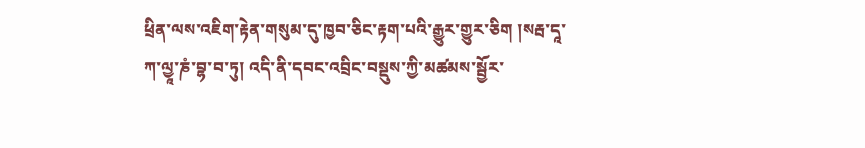ཕྲིན་ལས་འཇིག་རྟེན་གསུམ་དུ་ཁྱབ་ཅིང་རྟག་པའི་རྒྱུར་གྱུར་ཅིག །སརྦ་དཱ་ཀ་ལྱཱ་ཎཾ་བྷ་བ་ཏུ། འདི་ནི་དབང་འབྲིང་བསྡུས་ཀྱི་མཚམས་སྦྱོར་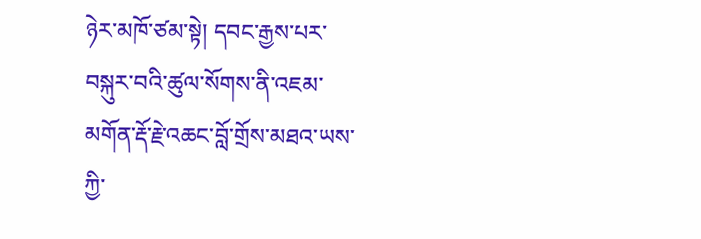ཉེར་མཁོ་ཙམ་སྟེ། དབང་རྒྱས་པར་བསྐུར་བའི་ཚུལ་སོགས་ནི་འཇམ་མགོན་རྡོ་རྗེ་འཆང་བློ་གྲོས་མཐའ་ཡས་ཀྱི་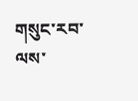གསུང་རབ་ལས་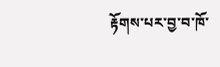རྟོགས་པར་བྱ་བ་ཁོ་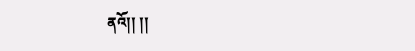ནའོ།། །།